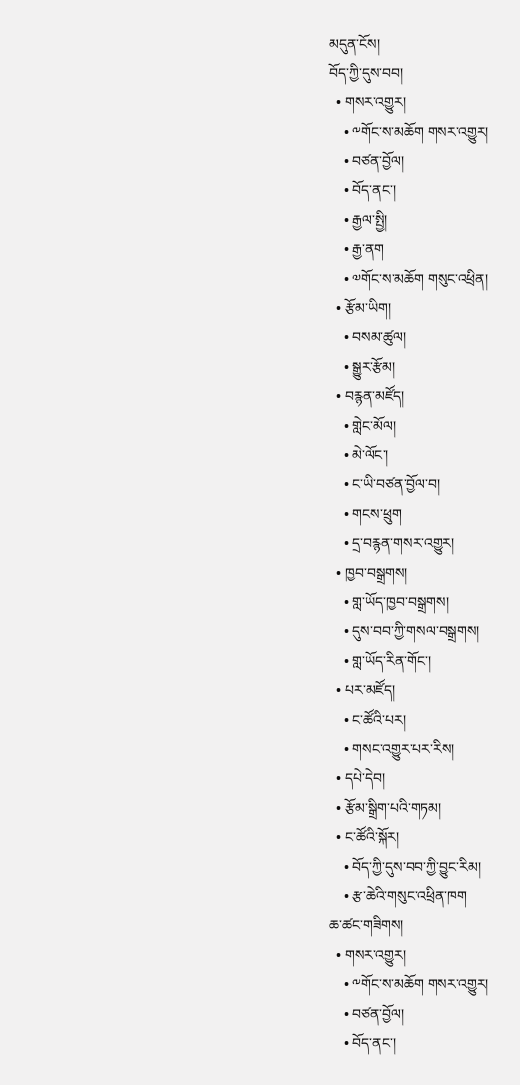མདུན་ངོས།
བོད་ཀྱི་དུས་བབ།
  • གསར་འགྱུར།
    • ༸གོང་ས་མཆོག གསར་འགྱུར།
    • བཙན་བྱོལ།
    • བོད་ནང་།
    • རྒྱལ་སྤྱི།
    • རྒྱ་ནག
    • ༧གོང་ས་མཆོག གསུང་འཕྲིན།
  • རྩོམ་ཡིག།
    • བསམ་ཚུལ།
    • སྒྱུར་རྩོམ།
  • བརྙན་མཛོད།
    • གླེང་མོལ།
    • མེ་ལོང་།
    • ང་ཡི་བཙན་བྱོལ་བ།
    • གངས་ཕྲུག
    • དྲ་བརྙན་གསར་འགྱུར།
  • ཁྱབ་བསྒྲགས།
    • གླ་ཡོད་ཁྱབ་བསྒྲགས།
    • དུས་བབ་ཀྱི་གསལ་བསྒྲགས།
    • གླ་ཡོད་རིན་གོང་།
  • པར་མཛོད།
    • ང་ཚོའི་པར།
    • གསང་འགྱུར་པར་རིས།
  • དཔེ་དེབ།
  • རྩོམ་སྒྲིག་པའི་གཏམ།
  • ང་ཚོའི་སྐོར།
    • བོད་ཀྱི་དུས་བབ་ཀྱི་བྱུང་རིམ།
    • རྩ་ཆེའི་གསུང་འཕྲིན་ཁག
ཆ་ཚང་གཟིགས།
  • གསར་འགྱུར།
    • ༸གོང་ས་མཆོག གསར་འགྱུར།
    • བཙན་བྱོལ།
    • བོད་ནང་།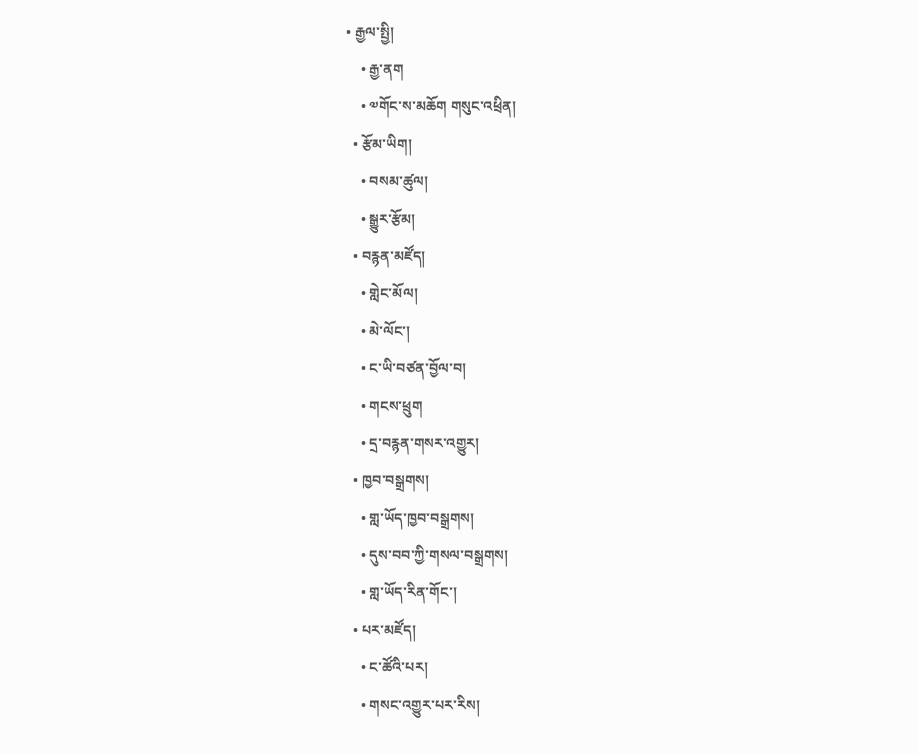• རྒྱལ་སྤྱི།
    • རྒྱ་ནག
    • ༧གོང་ས་མཆོག གསུང་འཕྲིན།
  • རྩོམ་ཡིག།
    • བསམ་ཚུལ།
    • སྒྱུར་རྩོམ།
  • བརྙན་མཛོད།
    • གླེང་མོལ།
    • མེ་ལོང་།
    • ང་ཡི་བཙན་བྱོལ་བ།
    • གངས་ཕྲུག
    • དྲ་བརྙན་གསར་འགྱུར།
  • ཁྱབ་བསྒྲགས།
    • གླ་ཡོད་ཁྱབ་བསྒྲགས།
    • དུས་བབ་ཀྱི་གསལ་བསྒྲགས།
    • གླ་ཡོད་རིན་གོང་།
  • པར་མཛོད།
    • ང་ཚོའི་པར།
    • གསང་འགྱུར་པར་རིས།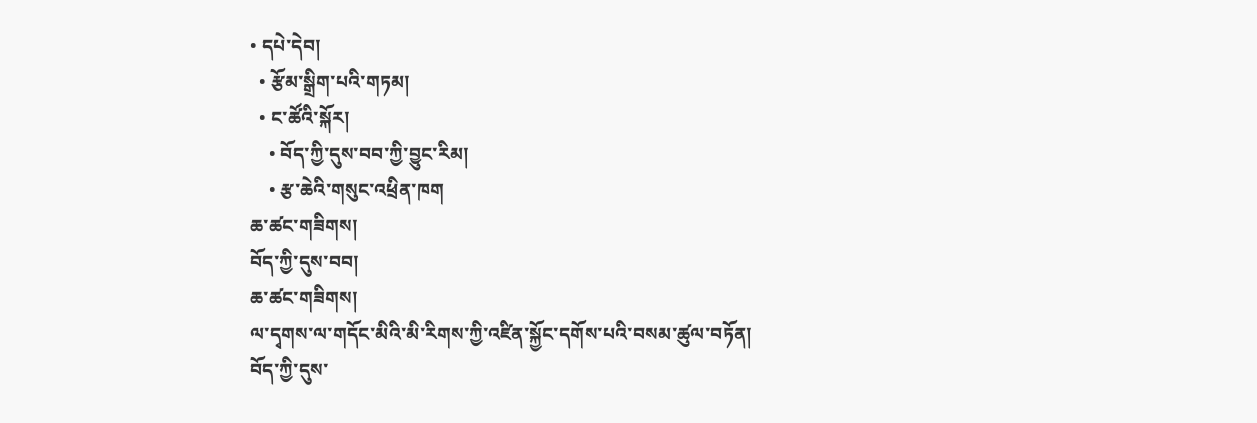• དཔེ་དེབ།
  • རྩོམ་སྒྲིག་པའི་གཏམ།
  • ང་ཚོའི་སྐོར།
    • བོད་ཀྱི་དུས་བབ་ཀྱི་བྱུང་རིམ།
    • རྩ་ཆེའི་གསུང་འཕྲིན་ཁག
ཆ་ཚང་གཟིགས།
བོད་ཀྱི་དུས་བབ།
ཆ་ཚང་གཟིགས།
ལ་དྭགས་ལ་གདོང་མིའི་མི་རིགས་ཀྱི་འཛིན་སྐྱོང་དགོས་པའི་བསམ་ཚུལ་བཏོན།
བོད་ཀྱི་དུས་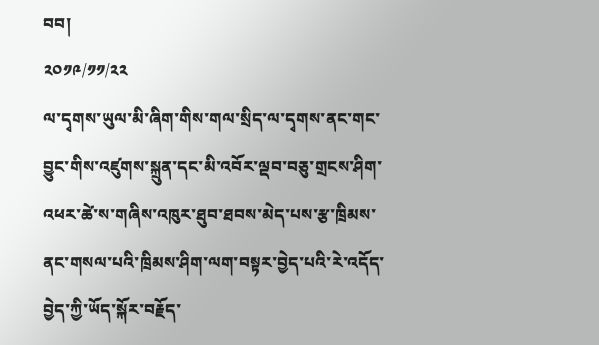བབ།
༢༠༡༩/༡༡/༢༢
ལ་དྭགས་ཡུལ་མི་ཞིག་གིས་གལ་སྲིད་ལ་དྭགས་ནང་གང་བྱུང་གིས་འཛུགས་སྐྲུན་དང་མི་འབོར་ལྡབ་བཅུ་གྲངས་ཤིག་འཕར་ཚེ་ས་གཞིས་འཁུར་ཐུབ་ཐབས་མེད་པས་རྩ་ཁྲིམས་ནང་གསལ་པའི་ཁྲིམས་ཤིག་ལག་བསྟར་བྱེད་པའི་རེ་འདོད་བྱེད་ཀྱི་ཡོད་སྐོར་བརྗོད་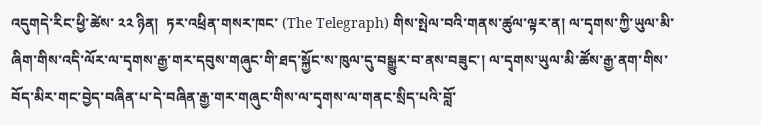འདུགདེ་རིང་ཕྱི་ཚེས་ ༢༢ ཉིན།  ཏར་འཕྲིན་གསར་ཁང་ (The Telegraph) གིས་སྤེལ་བའི་གནས་ཚུལ་ལྟར་ན། ལ་དྭགས་ཀྱི་ཡུལ་མི་ཞིག་གིས་འདི་ལོར་ལ་དྭགས་རྒྱ་གར་དབུས་གཞུང་གི་ཐད་སྐྱོང་ས་ཁུལ་དུ་བསྒྱུར་བ་ནས་བཟུང་། ལ་དྭགས་ཡུལ་མི་ཚོས་རྒྱ་ནག་གིས་བོད་མིར་གང་བྱེད་བཞིན་པ་དེ་བཞིན་རྒྱ་གར་གཞུང་གིས་ལ་དྭགས་ལ་གནང་སྲིད་པའི་བློ་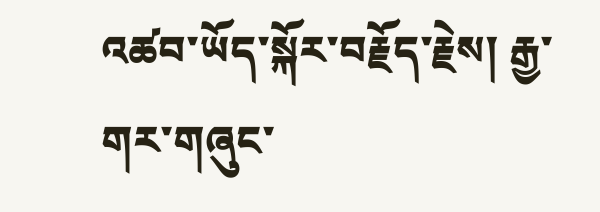འཚབ་ཡོད་སྐོར་བརྗོད་རྗེས། རྒྱ་གར་གཞུང་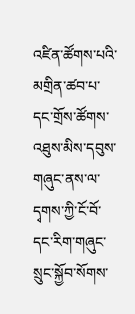འཛིན་ཚོགས་པའི་མགྲིན་ཚབ་པ་དང་གྲོས་ཚོགས་འཐུས་མིས་དབུས་གཞུང་ནས་ལ་དྭགས་ཀྱི་ངོ་བོ་དང་རིག་གཞུང་སྲུང་སྐྱོབ་སོགས་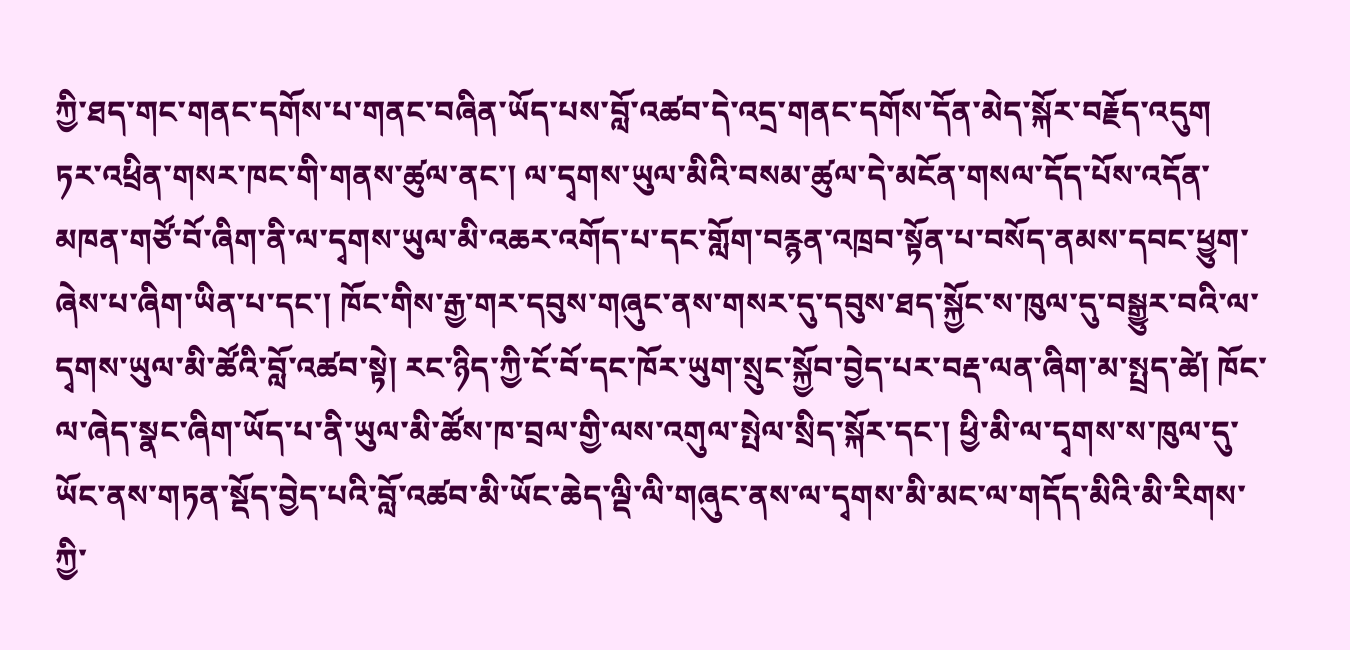ཀྱི་ཐད་གང་གནང་དགོས་པ་གནང་བཞིན་ཡོད་པས་བློ་འཚབ་དེ་འདྲ་གནང་དགོས་དོན་མེད་སྐོར་བརྗོད་འདུག
ཏར་འཕྲིན་གསར་ཁང་གི་གནས་ཚུལ་ནང་། ལ་དྭགས་ཡུལ་མིའི་བསམ་ཚུལ་དེ་མངོན་གསལ་དོད་པོས་འདོན་མཁན་གཙོ་བོ་ཞིག་ནི་ལ་དྭགས་ཡུལ་མི་འཆར་འགོད་པ་དང་གློག་བརྙན་འཁྲབ་སྟོན་པ་བསོད་ནམས་དབང་ཕྱུག་ཞེས་པ་ཞིག་ཡིན་པ་དང་། ཁོང་གིས་རྒྱ་གར་དབུས་གཞུང་ནས་གསར་དུ་དབུས་ཐད་སྐྱོང་ས་ཁུལ་དུ་བསྒྱུར་བའི་ལ་དྭགས་ཡུལ་མི་ཚོའི་བློ་འཚབ་སྟེ། རང་ཉིད་ཀྱི་ངོ་བོ་དང་ཁོར་ཡུག་སྲུང་སྐྱོབ་བྱེད་པར་བརྡ་ལན་ཞིག་མ་སྤྲད་ཚེ། ཁོང་ལ་ཞེད་སྣང་ཞིག་ཡོད་པ་ནི་ཡུལ་མི་ཚོས་ཁ་བྲལ་གྱི་ལས་འགུལ་སྤེལ་སྲིད་སྐོར་དང་། ཕྱི་མི་ལ་དྭགས་ས་ཁུལ་དུ་ཡོང་ནས་གཏན་སྡོད་བྱེད་པའི་བློ་འཚབ་མི་ཡོང་ཆེད་ལྡི་ལི་གཞུང་ནས་ལ་དྭགས་མི་མང་ལ་གདོད་མིའི་མི་རིགས་ཀྱི་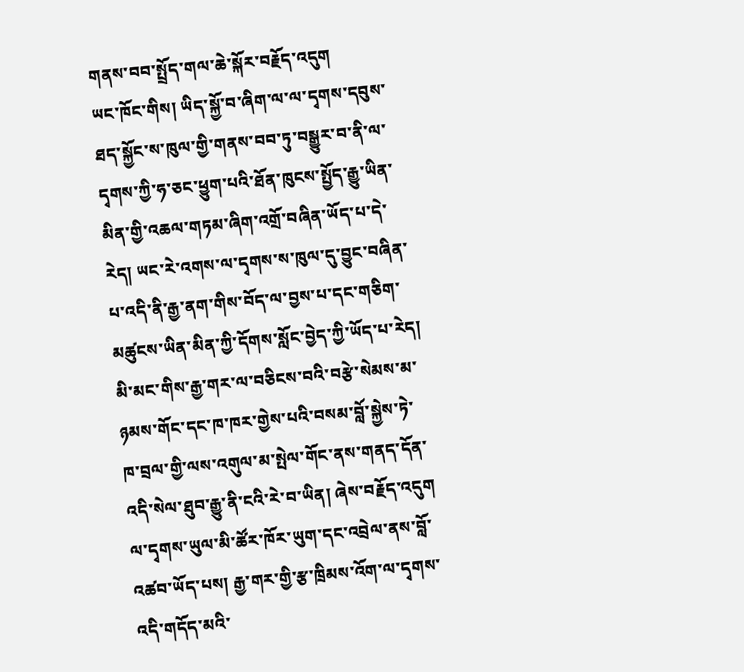གནས་བབ་སྤྲོད་གལ་ཆེ་སྐོར་བརྗོད་འདུག
ཡང་ཁོང་གིས། ཡིད་སྐྱོ་བ་ཞིག་ལ་ལ་དྭགས་དབུས་ཐད་སྐྱོང་ས་ཁུལ་གྱི་གནས་བབ་ཏུ་བསྒྱུར་བ་ནི་ལ་དྭགས་ཀྱི་ཧ་ཅང་ཕྱུག་པའི་ཐོན་ཁུངས་སྤྱོད་རྒྱུ་ཡིན་མིན་གྱི་འཆལ་གཏམ་ཞིག་འགྲོ་བཞིན་ཡོད་པ་དེ་རེད། ཡང་རེ་འགས་ལ་དྭགས་ས་ཁུལ་དུ་བྱུང་བཞིན་པ་འདི་ནི་རྒྱ་ནག་གིས་བོད་ལ་བྱས་པ་དང་གཅིག་མཚུངས་ཡིན་མིན་ཀྱི་དོགས་སློང་བྱེད་ཀྱི་ཡོད་པ་རེད། མི་མང་གིས་རྒྱ་གར་ལ་བཅིངས་བའི་བརྩེ་སེམས་མ་ཉམས་གོང་དང་ཁ་ཁར་གྱེས་པའི་བསམ་བློ་སྐྱེས་ཏེ་ཁ་བྲལ་གྱི་ལས་འགུལ་མ་སྤེལ་གོང་ནས་གནད་དོན་འདི་སེལ་ཐུབ་རྒྱུ་ནི་ངའི་རེ་བ་ཡིན། ཞེས་བརྗོད་འདུག
ལ་དྭགས་ཡུལ་མི་ཚོར་ཁོར་ཡུག་དང་འབྲེལ་ནས་བློ་འཚབ་ཡོད་པས། རྒྱ་གར་གྱི་རྩ་ཁྲིམས་འོག་ལ་དྭགས་འདི་གདོད་མའི་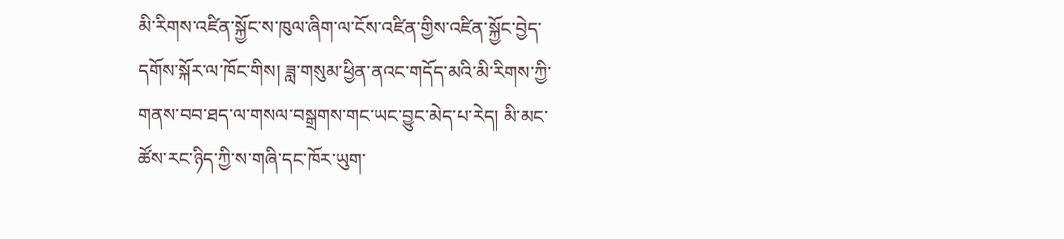མི་རིགས་འཛིན་སྐྱོང་ས་ཁུལ་ཞིག་ལ་ངོས་འཛིན་གྱིས་འཛིན་སྐྱོང་བྱེད་དགོས་སྐོར་ལ་ཁོང་གིས། ཟླ་གསུམ་ཕྱིན་ནའང་གདོད་མའི་མི་རིགས་ཀྱི་གནས་བབ་ཐད་ལ་གསལ་བསྒྲགས་གང་ཡང་བྱུང་མེད་པ་རེད། མི་མང་ཚོས་རང་ཉིད་ཀྱི་ས་གཞི་དང་ཁོར་ཡུག་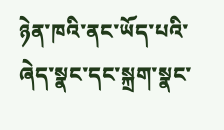ཉེན་ཁའི་ནང་ཡོད་པའི་ཞེད་སྣང་དང་སྐྲག་སྣང་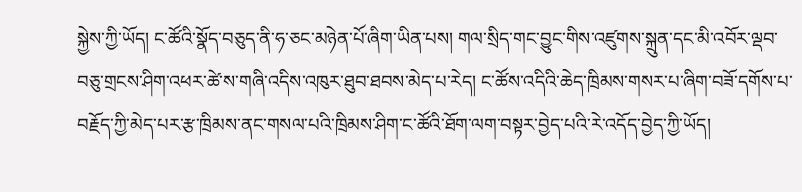སྐྱེས་ཀྱི་ཡོད། ང་ཚོའི་སྣོད་བཅུད་ནི་ཧ་ཅང་མཉེན་པོ་ཞིག་ཡིན་པས། གལ་སྲིད་གང་བྱུང་གིས་འཛུགས་སྐྲུན་དང་མི་འབོར་ལྡབ་བཅུ་གྲངས་ཤིག་འཕར་ཚེ་ས་གཞི་འདིས་འཁུར་ཐུབ་ཐབས་མེད་པ་རེད། ང་ཚོས་འདིའི་ཆེད་ཁྲིམས་གསར་པ་ཞིག་བཟོ་དགོས་པ་བརྗོད་ཀྱི་མེད་པར་རྩ་ཁྲིམས་ནང་གསལ་པའི་ཁྲིམས་ཤིག་ང་ཚོའི་ཐོག་ལག་བསྟར་བྱེད་པའི་རེ་འདོད་བྱེད་ཀྱི་ཡོད།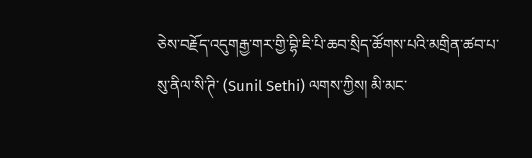ཅེས་བརྗོད་འདུགརྒྱ་གར་གྱི་བྷི་ཇི་པི་ཆབ་སྲིད་ཚོགས་པའི་མགྲིན་ཚབ་པ་སུ་ནིལ་སི་ཊི་ (Sunil Sethi) ལགས་ཀྱིས། མི་མང་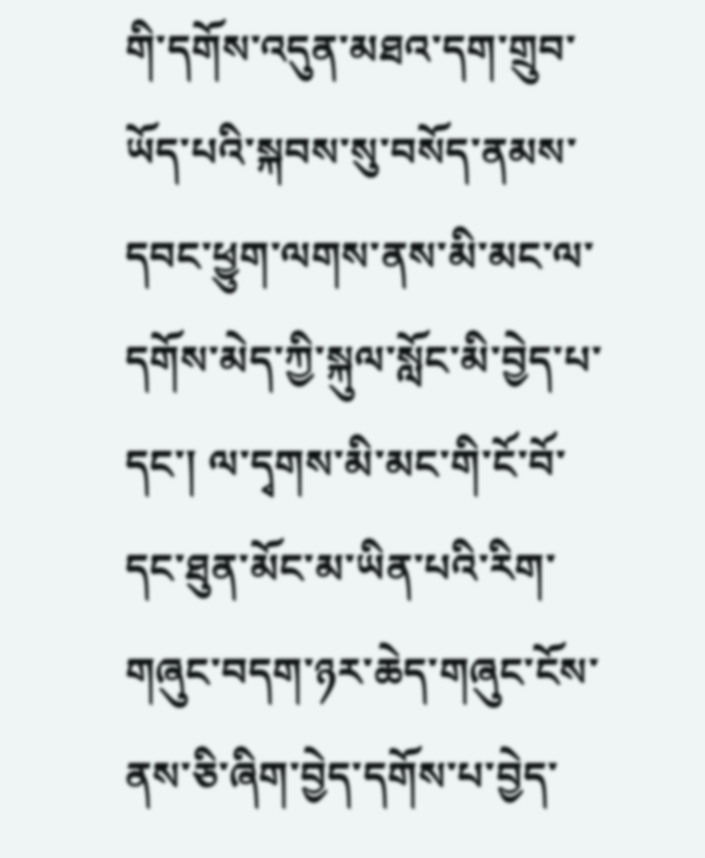གི་དགོས་འདུན་མཐའ་དག་གྲུབ་ཡོད་པའི་སྐབས་སུ་བསོད་ནམས་དབང་ཕྱུག་ལགས་ནས་མི་མང་ལ་དགོས་མེད་ཀྱི་སྐུལ་སློང་མི་བྱེད་པ་དང་། ལ་དྭགས་མི་མང་གི་ངོ་བོ་དང་ཐུན་མོང་མ་ཡིན་པའི་རིག་གཞུང་བདག་ཉར་ཆེད་གཞུང་ངོས་ནས་ཅི་ཞིག་བྱེད་དགོས་པ་བྱེད་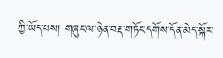ཀྱི་ཡོད་པས། གཞུང་ལ་ཉེན་བརྡ་གཏོང་དགོས་དོན་མེད་སྐོར་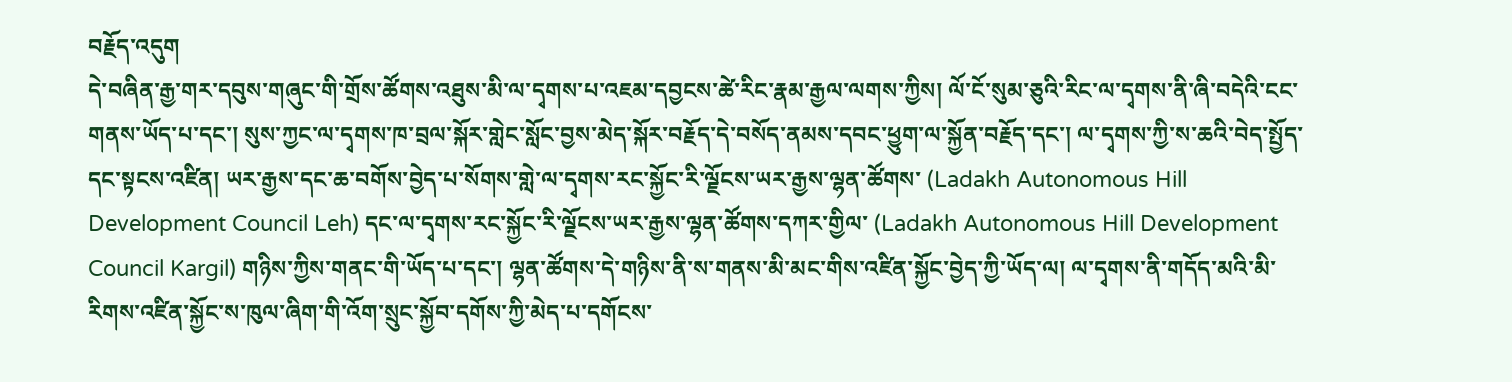བརྗོད་འདུག
དེ་བཞིན་རྒྱ་གར་དབུས་གཞུང་གི་གྲོས་ཚོགས་འཐུས་མི་ལ་དྭགས་པ་འཇམ་དབྱངས་ཚེ་རིང་རྣམ་རྒྱལ་ལགས་ཀྱིས། ལོ་ངོ་སུམ་ཅུའི་རིང་ལ་དྭགས་ནི་ཞི་བདེའི་ངང་གནས་ཡོད་པ་དང་། སུས་ཀྱང་ལ་དྭགས་ཁ་བྲལ་སྐོར་གླེང་སློང་བྱས་མེད་སྐོར་བརྗོད་དེ་བསོད་ནམས་དབང་ཕྱུག་ལ་སྐྱོན་བརྗོད་དང་། ལ་དྭགས་ཀྱི་ས་ཆའི་བེད་སྤྱོད་དང་སྟངས་འཛིན། ཡར་རྒྱས་དང་ཆ་བགོས་བྱེད་པ་སོགས་གླེ་ལ་དྭགས་རང་སྐྱོང་རི་ལྗོངས་ཡར་རྒྱས་ལྷན་ཚོགས་ (Ladakh Autonomous Hill Development Council Leh) དང་ལ་དྭགས་རང་སྐྱོང་རི་ལྗོངས་ཡར་རྒྱས་ལྷན་ཚོགས་དཀར་གྱིལ་ (Ladakh Autonomous Hill Development Council Kargil) གཉིས་ཀྱིས་གནང་གི་ཡོད་པ་དང་། ལྷན་ཚོགས་དེ་གཉིས་ནི་ས་གནས་མི་མང་གིས་འཛིན་སྐྱོང་བྱེད་ཀྱི་ཡོད་ལ། ལ་དྭགས་ནི་གདོད་མའི་མི་རིགས་འཛིན་སྐྱོང་ས་ཁུལ་ཞིག་གི་འོག་སྲུང་སྐྱོབ་དགོས་ཀྱི་མེད་པ་དགོངས་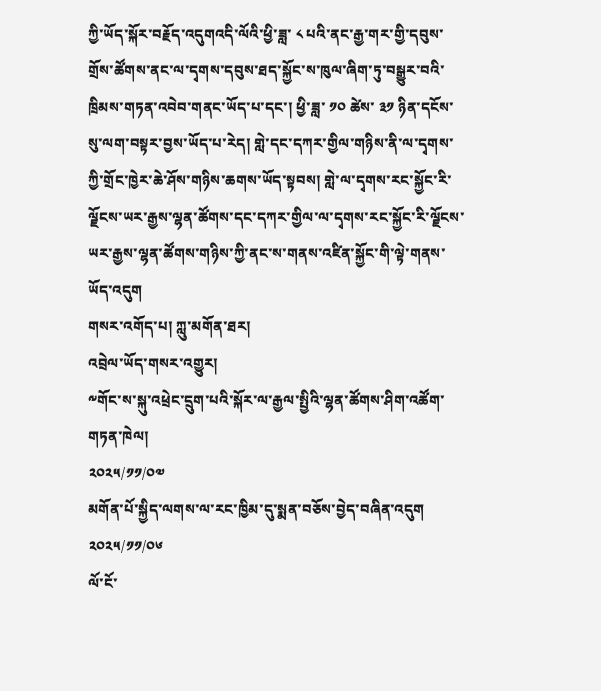ཀྱི་ཡོད་སྐོར་བརྗོད་འདུགའདི་ལོའི་ཕྱི་ཟླ་ ༨ པའི་ནང་རྒྱ་གར་གྱི་དབུས་གྲོས་ཚོགས་ནང་ལ་དྭགས་དབུས་ཐད་སྐྱོང་ས་ཁུལ་ཞིག་ཏུ་བསྒྱུར་བའི་ཁྲིམས་གཏན་འབེབ་གནང་ཡོད་པ་དང་། ཕྱི་ཟླ་ ༡༠ ཚེས་ ༣༡ ཉིན་དངོས་སུ་ལག་བསྟར་བྱས་ཡོད་པ་རེད། གླེ་དང་དཀར་གྱིལ་གཉིས་ནི་ལ་དྭགས་ཀྱི་གྲོང་ཁྱེར་ཆེ་ཤོས་གཉིས་ཆགས་ཡོད་སྟབས། གླེ་ལ་དྭགས་རང་སྐྱོང་རི་ལྗོངས་ཡར་རྒྱས་ལྷན་ཚོགས་དང་དཀར་གྱིལ་ལ་དྭགས་རང་སྐྱོང་རི་ལྗོངས་ཡར་རྒྱས་ལྷན་ཚོགས་གཉིས་ཀྱི་ནང་ས་གནས་འཛིན་སྐྱོང་གི་ལྟེ་གནས་ཡོད་འདུག
གསར་འགོད་པ། ཀླུ་མགོན་ཐར།
འབྲེལ་ཡོད་གསར་འགྱུར།
༸གོང་ས་སྐུ་འཕྲེང་དྲུག་པའི་སྐོར་ལ་རྒྱལ་སྤྱིའི་ལྷན་ཚོགས་ཤིག་འཚོག་གཏན་ཁེལ།
༢༠༢༥/༡༡/༠༧
མགོན་པོ་སྐྱིད་ལགས་ལ་རང་ཁྱིམ་དུ་སྨན་བཅོས་བྱེད་བཞིན་འདུག
༢༠༢༥/༡༡/༠༦
ལོ་ངོ་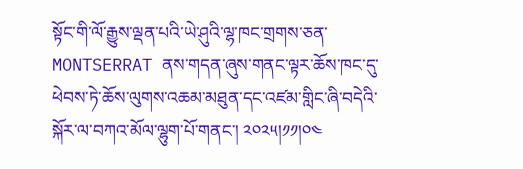སྟོང་གི་ལོ་རྒྱུས་ལྡན་པའི་ཡེ་ཤུའི་ལྷ་ཁང་གྲགས་ཅན་ MONTSERRAT ནས་གདན་ཞུས་གནང་ལྟར་ཆོས་ཁང་དུ་ཕེབས་ཏེ་ཆོས་ལུགས་འཆམ་མཐུན་དང་འཛམ་གླིང་ཞི་བདེའི་སྐོར་ལ་བཀའ་མོལ་ལྷུག་པོ་གནང་། ༢༠༢༥།༡༡།༠༤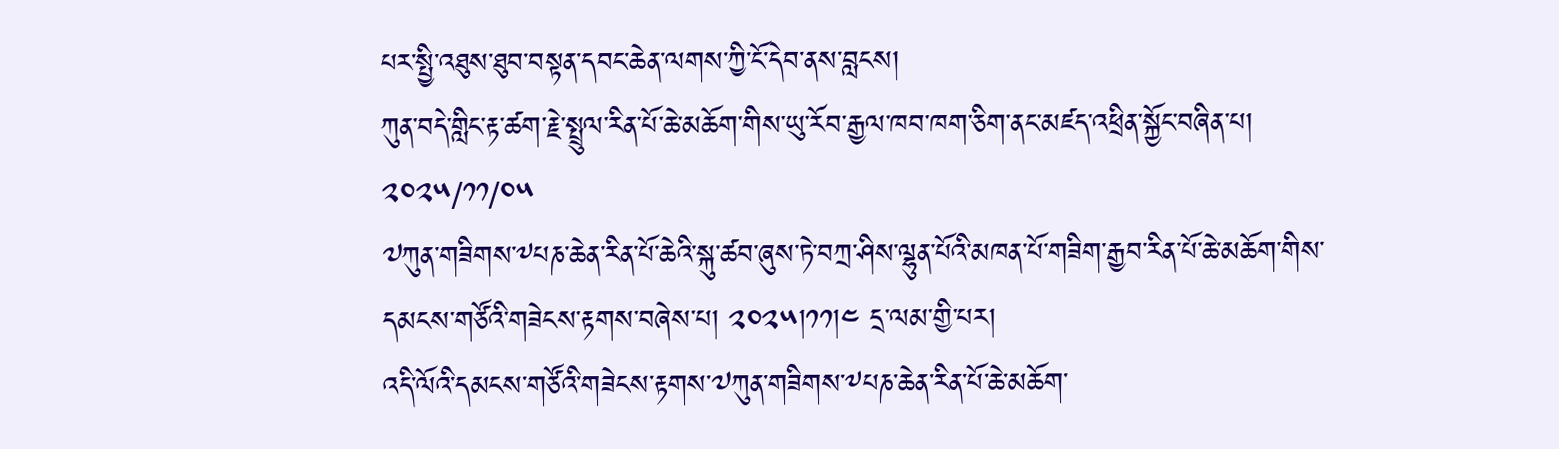པར་སྤྱི་འཐུས་ཐུབ་བསྟན་དབང་ཆེན་ལགས་ཀྱི་ངོ་དེབ་ནས་བླངས།
ཀུན་བདེ་གླིང་རྟ་ཚག་རྗེ་སྤྲུལ་རིན་པོ་ཆེ་མཆོག་གིས་ཡུ་རོབ་རྒྱལ་ཁབ་ཁག་ཅིག་ནང་མཛད་འཕྲིན་སྐྱོང་བཞིན་པ།
༢༠༢༥/༡༡/༠༥
༧ཀུན་གཟིགས་༸པཎ་ཆེན་རིན་པོ་ཆེའི་སྐུ་ཚབ་ཞུས་ཏེ་བཀྲ་ཤིས་ལྷུན་པོའི་མཁན་པོ་གཟིག་རྒྱབ་རིན་པོ་ཆེ་མཆོག་གིས་དམངས་གཙོའི་གཟེངས་རྟགས་བཞེས་པ། ༢༠༢༥།༡༡།༤ དྲ་ལམ་གྱི་པར།
འདི་ལོའི་དམངས་གཙོའི་གཟེངས་རྟགས་༧ཀུན་གཟིགས་༸པཎ་ཆེན་རིན་པོ་ཆེ་མཆོག་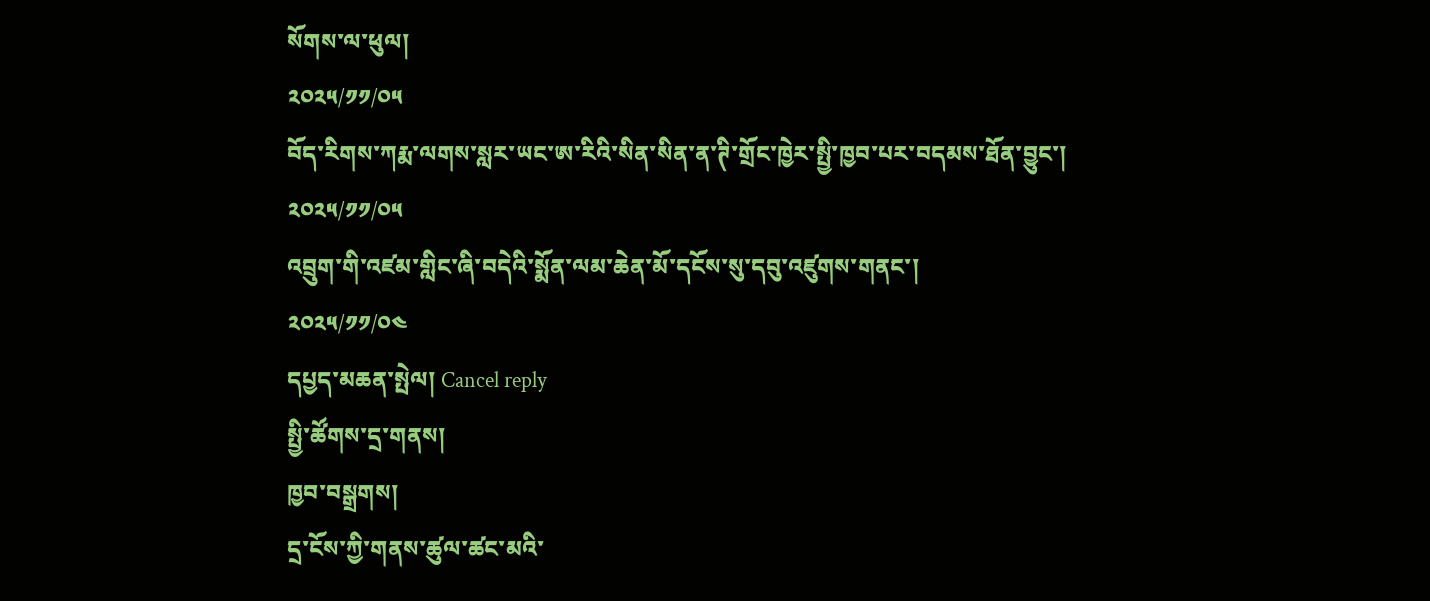སོགས་ལ་ཕུལ།
༢༠༢༥/༡༡/༠༥
བོད་རིགས་ཀརྨ་ལགས་སླར་ཡང་ཨ་རིའི་སིན་སིན་ན་ཊི་གྲོང་ཁྱེར་སྤྱི་ཁྱབ་པར་བདམས་ཐོན་བྱུང་།
༢༠༢༥/༡༡/༠༥
འབྲུག་གི་འཛམ་གླིང་ཞི་བདེའི་སྨོན་ལམ་ཆེན་མོ་དངོས་སུ་དབུ་འཛུགས་གནང་།
༢༠༢༥/༡༡/༠༤
དཔྱད་མཆན་སྤེལ། Cancel reply
སྤྱི་ཚོགས་དྲ་གནས།
ཁྱབ་བསྒྲགས།
དྲ་ངོས་ཀྱི་གནས་ཚུལ་ཚང་མའི་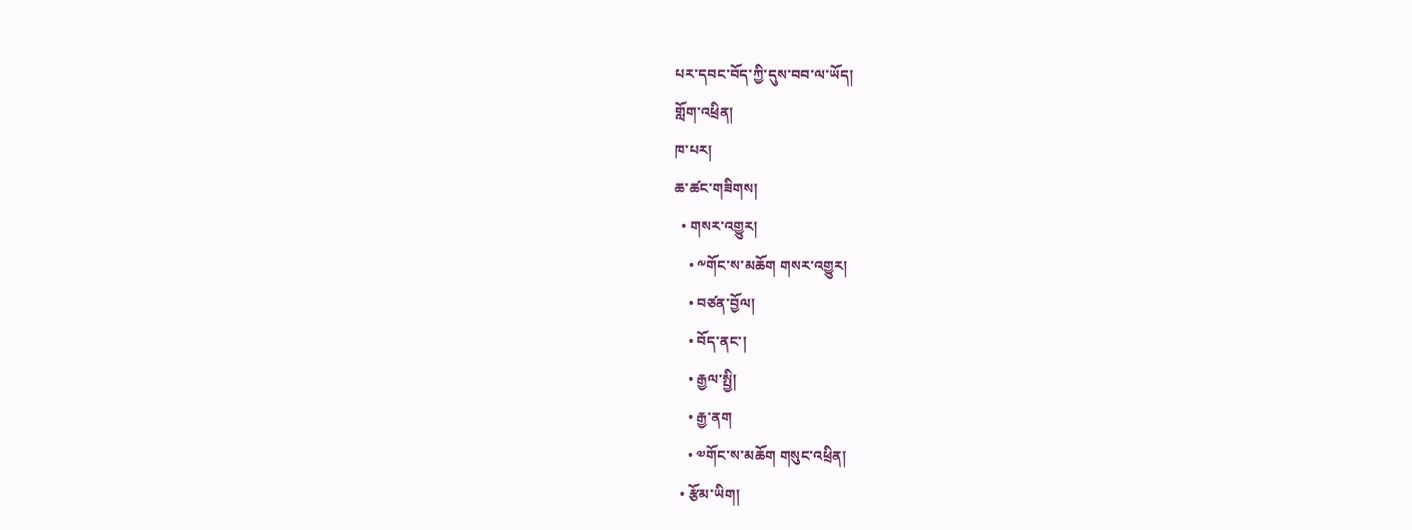པར་དབང་བོད་ཀྱི་དུས་བབ་ལ་ཡོད།
གློག་འཕྲིན།
ཁ་པར།
ཆ་ཚང་གཟིགས།
  • གསར་འགྱུར།
    • ༸གོང་ས་མཆོག གསར་འགྱུར།
    • བཙན་བྱོལ།
    • བོད་ནང་།
    • རྒྱལ་སྤྱི།
    • རྒྱ་ནག
    • ༧གོང་ས་མཆོག གསུང་འཕྲིན།
  • རྩོམ་ཡིག།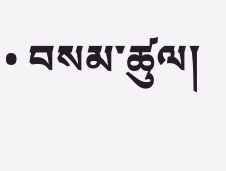• བསམ་ཚུལ།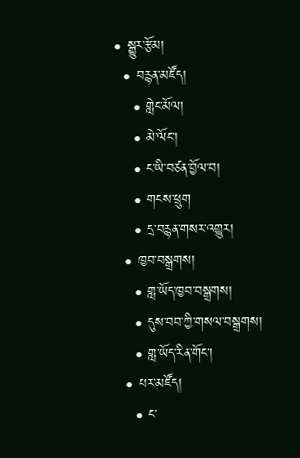• སྒྱུར་རྩོམ།
  • བརྙན་མཛོད།
    • གླེང་མོལ།
    • མེ་ལོང་།
    • ང་ཡི་བཙན་བྱོལ་བ།
    • གངས་ཕྲུག
    • དྲ་བརྙན་གསར་འགྱུར།
  • ཁྱབ་བསྒྲགས།
    • གླ་ཡོད་ཁྱབ་བསྒྲགས།
    • དུས་བབ་ཀྱི་གསལ་བསྒྲགས།
    • གླ་ཡོད་རིན་གོང་།
  • པར་མཛོད།
    • ང་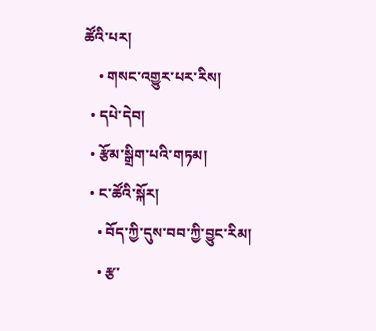ཚོའི་པར།
    • གསང་འགྱུར་པར་རིས།
  • དཔེ་དེབ།
  • རྩོམ་སྒྲིག་པའི་གཏམ།
  • ང་ཚོའི་སྐོར།
    • བོད་ཀྱི་དུས་བབ་ཀྱི་བྱུང་རིམ།
    • རྩ་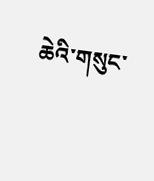ཆེའི་གསུང་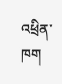འཕྲིན་ཁག